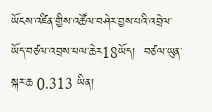ཡོངས་འཛིན་གྱིས་འཚོལ་བཤེར་བྱས་པའི་འབྲེལ་ཡོད་བཙལ་འབྲས་ཕལ་ཆེར18ཡོད།  བཙལ་ཡུན་སྐར་ཆ 0.313 ཡིན།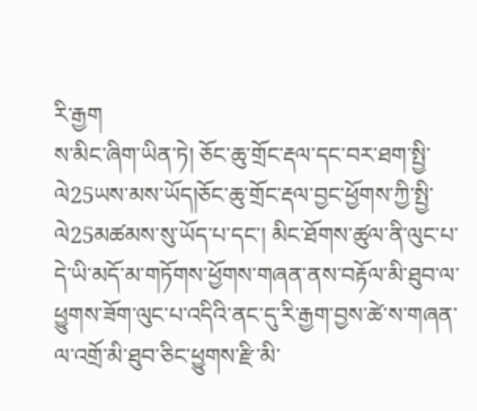རི་རྒྱག
ས་མིང་ཞིག་ཡིན་ཏེ། ཅོང་ཆུ་གྲོང་རྡལ་དང་བར་ཐག་སྤྱི་ལེ25ཡས་མས་ཡོད།ཅོང་ཆུ་གྲོང་རྡལ་བྱང་ཕྱོགས་ཀྱི་སྤྱི་ལེ25མཚམས་སུ་ཡོད་པ་དང་། མིང་ཐོགས་ཚུལ་ནི་ལུང་པ་དེ་ཡི་མདོ་མ་གཏོགས་ཕྱོགས་གཞན་ནས་བརྟོལ་མི་ཐུབ་ལ་ཕྱུགས་ཟོག་ལུང་པ་འདིའི་ནང་དུ་རི་རྒྱག་བྱས་ཚེ་ས་གཞན་ལ་འགྲོ་མི་ཐུབ་ཅིང་ཕྱུགས་རྫི་མི་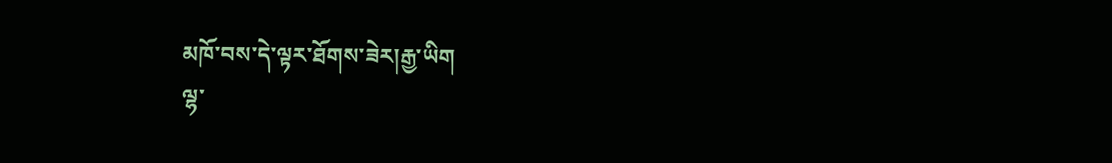མཁོ་བས་དེ་ལྟར་ཐོགས་ཟེར།རྒྱ་ཡིག
ལྷ་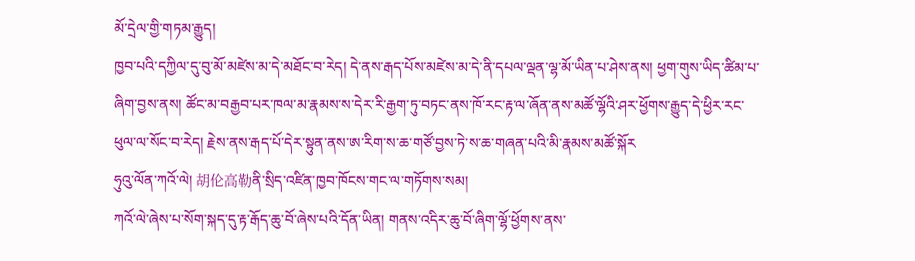མོ་དྲེལ་གྱི་གཏམ་རྒྱུད།
ཁྱབ་པའི་དཀྱིལ་དུ་བུ་མོ་མཛེས་མ་དེ་མཐོང་བ་རེད། དེ་ནས་རྒད་པོས་མཛེས་མ་དེ་ནི་དཔལ་ལྡན་ལྷ་མོ་ཡིན་པ་ཤེས་ནས། ཕྱག་གུས་ཡིད་ཚིམ་པ་ཞིག་བྱས་ནས། ཚོང་མ་བརྒྱབ་པར་ཁལ་མ་རྣམས་ས་དེར་རི་རྒྱག་ཏུ་བཏང་ནས་ཁོ་རང་རྟ་ལ་ཞོན་ནས་མཚོ་ལྷོའི་ཤར་ཕྱོགས་རྒྱུད་དེ་ཕྱིར་རང་ཕུལ་ལ་སོང་བ་རེད། རྗེས་ནས་རྒད་པོ་དེར་སྟུན་ནས་ཨ་རིག་ས་ཆ་གཙོ་བྱས་ཏེ་ས་ཆ་གཞན་པའི་མི་རྣམས་མཚོ་སྐོར
ཧུའུ་ལོན་ཀའོ་ལེ། 胡伦高勒ནི་སྲིད་འཛིན་ཁྱབ་ཁོངས་གང་ལ་གཏོགས་སམ།
ཀའོ་ལེ་ཞེས་པ་སོག་སྐད་དུ་རྟ་རྒོད་ཆུ་བོ་ཞེས་པའི་དོན་ཡིན། གནས་འདིར་ཆུ་བོ་ཞིག་ལྷོ་ཕྱོགས་ནས་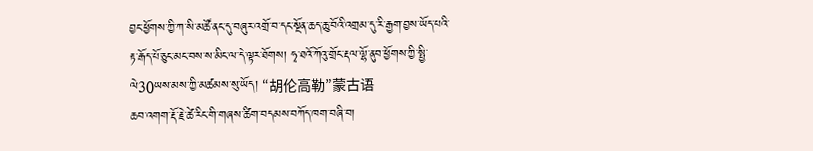བྱང་ཕྱོགས་ཀྱི་ཀ་སི་མཚོ་ནང་དུ་བཞུར་འགྲོ་བ་དང་སྔོན་ཆད་ཆུ་བོའི་འགྲམ་དུ་རི་རྒྱག་བྱས་ཡོད་པའི་རྟ་རྒོད་པོ་ཅུང་མང་བས་ས་མིང་ལ་དེ་ལྟར་ཐོགས། ཧྭ་ཐའོ་ཀོའུ་གྲོང་རྡལ་ལྷོ་ནུབ་ཕྱོགས་ཀྱི་སྤྱི་ལེ30ཡས་མས་ཀྱི་མཚམས་སུ་ཡོད། “胡伦高勒”蒙古语
ཆབ་འགག་རྡོ་རྗེ་ཚེ་རིང་གི་གཞས་ཚིག་བདམས་བཀོད་ཁག་བཞི་བ།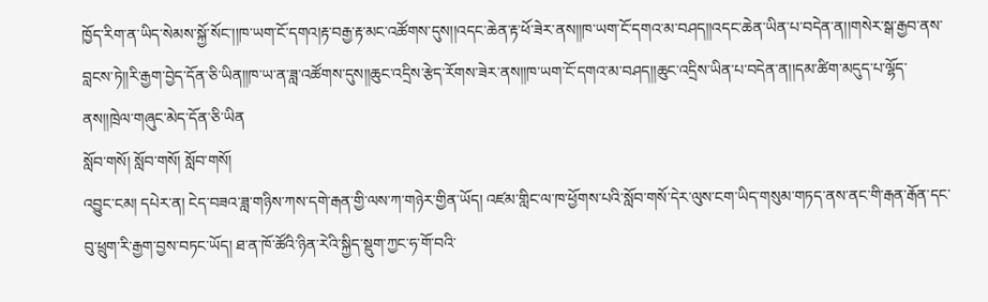ཁྱོད་རིག་ན་ཡིད་སེམས་སྐྱོ་སོང་།།ཁ་ཡག་ངོ་དགའ།རྟ་བརྒྱ་རྟ་མང་འཚོགས་དུས།།འདང་ཆེན་རྟ་ཕོ་ཟེར་ནས།།ཁ་ཡག་ངོ་དགའ་མ་བཤད།།འདང་ཆེན་ཡིན་པ་བདེན་ན།།གསེར་སྒ་རྒྱབ་ནས་བླངས་ཏེ།།རི་རྒྱག་བྱེད་དོན་ཅི་ཡིན།།ཁ་ཡ་ན་ཟླ་འཚོགས་དུས།།ཆུང་འདྲིས་རྩེད་རོགས་ཟེར་ནས།།ཁ་ཡག་ངོ་དགའ་མ་བཤད།།ཆུང་འདྲིས་ཡིན་པ་བདེན་ན།།དམ་ཚིག་མདུད་པ་ལྷོད་ནས།།ཁྲེལ་གཞུང་མེད་དོན་ཅི་ཡིན
སློབ་གསོ། སློབ་གསོ། སློབ་གསོ།
འབྱུང་ངམ། དཔེར་ན། ངེད་བཟའ་ཟླ་གཉིས་ཀས་དགེ་རྒན་གྱི་ལས་ཀ་གཉེར་གྱིན་ཡོད། འཛམ་གླིང་ལ་ཁ་ཕྱོགས་པའི་སློབ་གསོ་དེར་ལུས་ངག་ཡིད་གསུམ་གཏད་ནས་ནང་གི་རྒན་རྒོན་དང་བུ་ཕྲུག་རི་རྒྱག་བྱས་བཏང་ཡོད། ཐ་ན་ཁོ་ཚོའི་ཉིན་རེའི་སྐྱིད་སྡུག་ཀྱང་ཧ་གོ་བའི་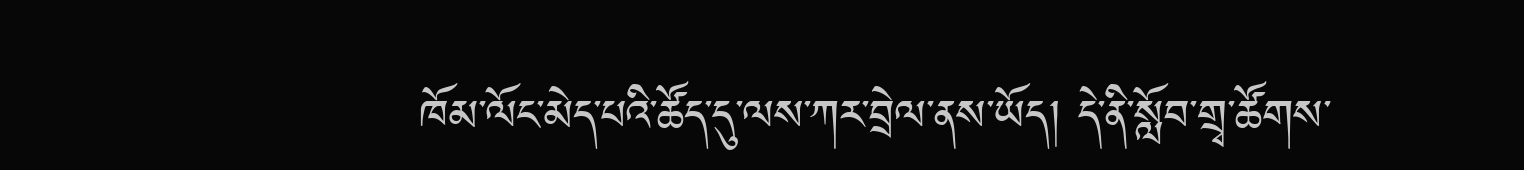ཁོམ་ལོང་མེད་པའི་ཚོད་དུ་ལས་ཀར་བྲེལ་ནས་ཡོད། དེ་ནི་སློབ་གྲྭ་ཚོགས་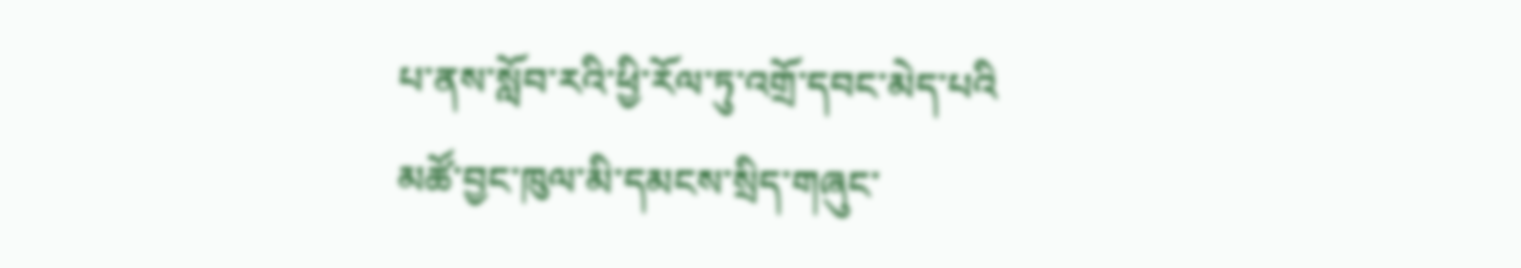པ་ནས་སློབ་རའི་ཕྱི་རོལ་ཏུ་འགྲོ་དབང་མེད་པའི
མཚོ་བྱང་ཁུལ་མི་དམངས་སྲིད་གཞུང་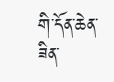གི་དོན་ཆེན་ཟིན་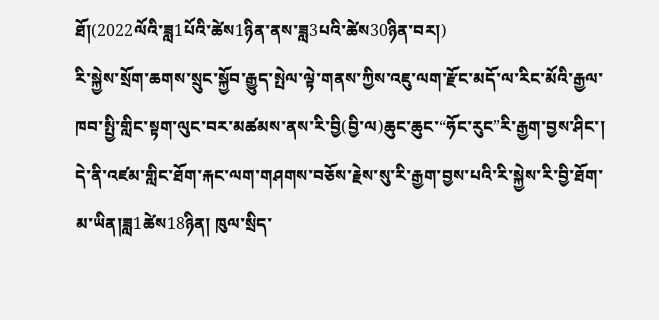ཐོ།(2022ལོའི་ཟླ1པོའི་ཚེས1ཉིན་ནས་ཟླ3པའི་ཚེས30ཉིན་བར།)
རི་སྐྱེས་སྲོག་ཆགས་སྲུང་སྐྱོབ་རྒྱུད་སྤེལ་ལྟེ་གནས་ཀྱིས་འཇུ་ལག་རྫོང་མདོ་ལ་རིང་མོའི་རྒྱལ་ཁབ་སྤྱི་གླིང་སྟག་ལུང་བར་མཚམས་ནས་རི་བྱི(བྱི་ལ)ཆུང་ཆུང་“ཧོང་རུང”རི་རྒྱག་བྱས་ཤིང་། དེ་ནི་འཛམ་གླིང་ཐོག་རྐང་ལག་གཤགས་བཅོས་རྗེས་སུ་རི་རྒྱག་བྱས་པའི་རི་སྐྱེས་རི་བྱི་ཐོག་མ་ཡིན།ཟླ1ཚེས18ཉིན། ཁུལ་སྲིད་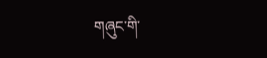གཞུང་གི་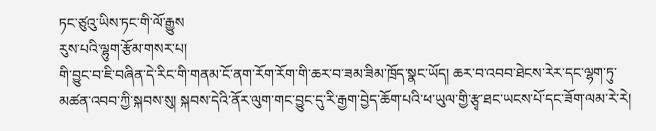ཏང་ཙུའུ་ཡིས་ཏང་གི་ལོ་རྒྱུས
རུས་པའི་ལྷུག་རྩོམ་གསར་པ།
གི་བྱུང་བ་ཇི་བཞིན་དེ་རིང་གི་གནམ་ངོ་ནག་རོག་རོག་གི་ཆར་བ་ཟམ་ཟིམ་ཁྲོད་སྣང་ཡོད། ཆར་བ་འབབ་ཐེངས་རེར་དང་ལྷག་ཏུ་མཚན་འབབ་ཀྱི་སྐབས་སུ། སྐབས་དེའི་ནོར་ལུག་གང་བྱུང་དུ་རི་རྒྱག་བྱེད་ཆོག་པའི་ཕ་ཡུལ་གྱི་རྩྭ་ཐང་ཡངས་པོ་དང་ཟོག་ལམ་རེ་རེ།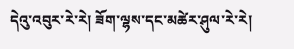དེའུ་འབུར་རེ་རེ། ཟོག་ལྷས་དང་མཚེར་ཤུལ་རེ་རེ།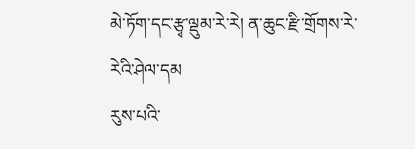མེ་ཏོག་དང་རྩྭ་ལྡུམ་རེ་རེ། ན་ཆུང་རྫི་གྲོགས་རེ་རེའི་ཤེལ་དམ
རུས་པའི་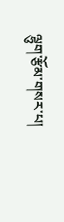ལྷུག་རྩོམ་གསར་པ།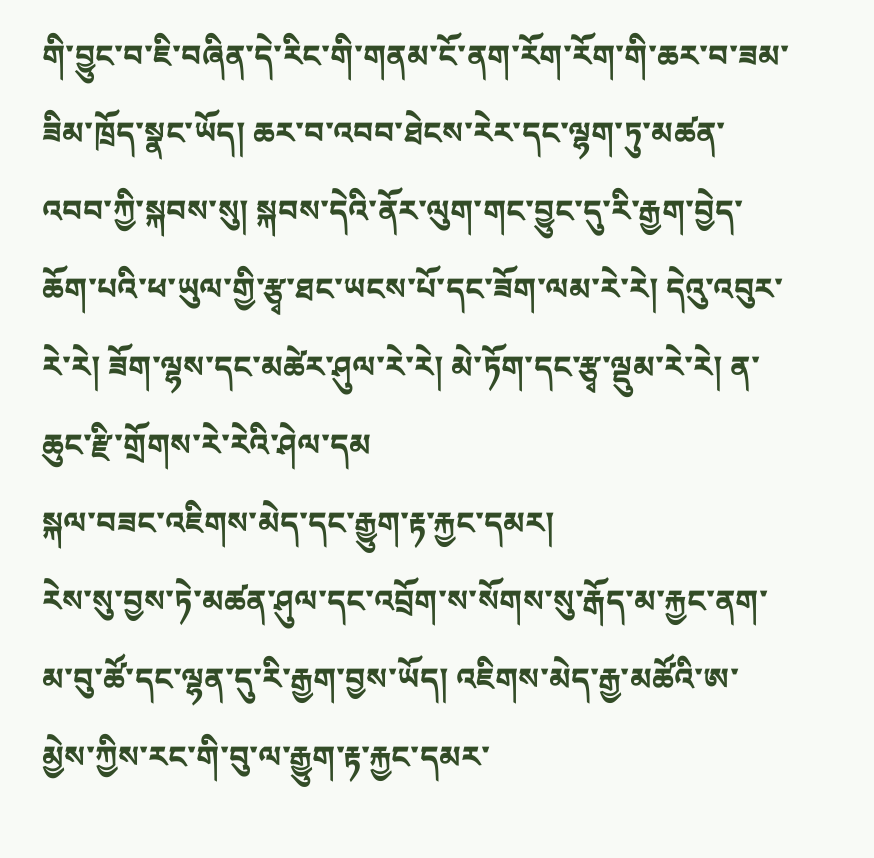གི་བྱུང་བ་ཇི་བཞིན་དེ་རིང་གི་གནམ་ངོ་ནག་རོག་རོག་གི་ཆར་བ་ཟམ་ཟིམ་ཁྲོད་སྣང་ཡོད། ཆར་བ་འབབ་ཐེངས་རེར་དང་ལྷག་ཏུ་མཚན་འབབ་ཀྱི་སྐབས་སུ། སྐབས་དེའི་ནོར་ལུག་གང་བྱུང་དུ་རི་རྒྱག་བྱེད་ཆོག་པའི་ཕ་ཡུལ་གྱི་རྩྭ་ཐང་ཡངས་པོ་དང་ཟོག་ལམ་རེ་རེ། དེའུ་འབུར་རེ་རེ། ཟོག་ལྷས་དང་མཚེར་ཤུལ་རེ་རེ། མེ་ཏོག་དང་རྩྭ་ལྡུམ་རེ་རེ། ན་ཆུང་རྫི་གྲོགས་རེ་རེའི་ཤེལ་དམ
སྐལ་བཟང་འཇིགས་མེད་དང་རྒྱུག་རྟ་རྐྱང་དམར།
རེས་སུ་བྱས་ཏེ་མཚན་ཤུལ་དང་འབྲོག་ས་སོགས་སུ་རྒོད་མ་རྐྱང་ནག་མ་བུ་ཚོ་དང་ལྷན་དུ་རི་རྒྱག་བྱས་ཡོད། འཇིགས་མེད་རྒྱ་མཚོའི་ཨ་མྱེས་ཀྱིས་རང་གི་བུ་ལ་རྒྱུག་རྟ་རྐྱང་དམར་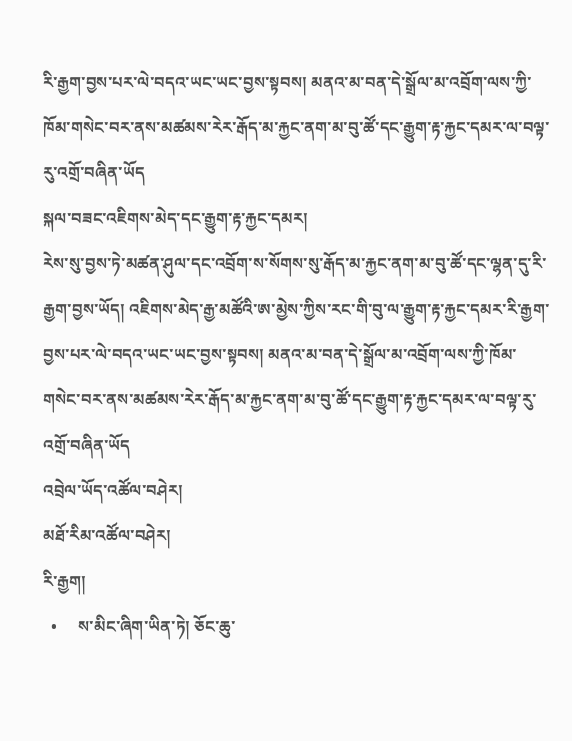རི་རྒྱག་བྱས་པར་ལེ་བདའ་ཡང་ཡང་བྱས་སྟབས། མནའ་མ་བན་དེ་སྒྲོལ་མ་འབྲོག་ལས་ཀྱི་ཁོམ་གསེང་བར་ནས་མཚམས་རེར་རྒོད་མ་རྐྱང་ནག་མ་བུ་ཚོ་དང་རྒྱུག་རྟ་རྐྱང་དམར་ལ་བལྟ་རུ་འགྲོ་བཞིན་ཡོད
སྐལ་བཟང་འཇིགས་མེད་དང་རྒྱུག་རྟ་རྐྱང་དམར།
རེས་སུ་བྱས་ཏེ་མཚན་ཤུལ་དང་འབྲོག་ས་སོགས་སུ་རྒོད་མ་རྐྱང་ནག་མ་བུ་ཚོ་དང་ལྷན་དུ་རི་རྒྱག་བྱས་ཡོད། འཇིགས་མེད་རྒྱ་མཚོའི་ཨ་མྱེས་ཀྱིས་རང་གི་བུ་ལ་རྒྱུག་རྟ་རྐྱང་དམར་རི་རྒྱག་བྱས་པར་ལེ་བདའ་ཡང་ཡང་བྱས་སྟབས། མནའ་མ་བན་དེ་སྒྲོལ་མ་འབྲོག་ལས་ཀྱི་ཁོམ་གསེང་བར་ནས་མཚམས་རེར་རྒོད་མ་རྐྱང་ནག་མ་བུ་ཚོ་དང་རྒྱུག་རྟ་རྐྱང་དམར་ལ་བལྟ་རུ་འགྲོ་བཞིན་ཡོད
འབྲེལ་ཡོད་འཚོལ་བཤེར།
མཐོ་རིམ་འཚོལ་བཤེར།
རི་རྒྱག།
  •     ས་མིང་ཞིག་ཡིན་ཏེ། ཅོང་ཆུ་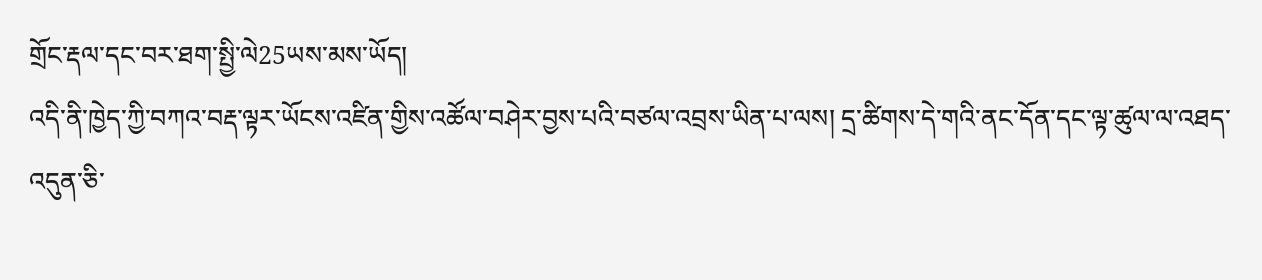གྲོང་རྡལ་དང་བར་ཐག་སྤྱི་ལེ25ཡས་མས་ཡོད།
འདི་ནི་ཁྱེད་ཀྱི་བཀའ་བརྡ་ལྟར་ཡོངས་འཛིན་གྱིས་འཚོལ་བཤེར་བྱས་པའི་བཙལ་འབྲས་ཡིན་པ་ལས། དྲ་ཚིགས་དེ་གའི་ནང་དོན་དང་ལྟ་ཚུལ་ལ་འཐད་འདུན་ཅི་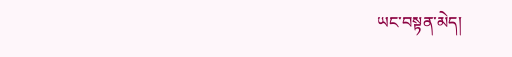ཡང་བསྟན་མེད།